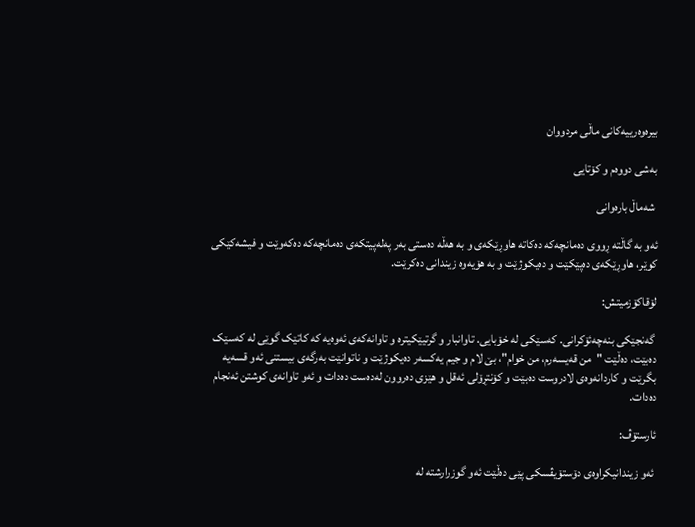بیرەوەرییەکانی ماڵی مردووان

به‌شی دووه‌م و كۆتایی

 شەماڵ بارەوانی

ئەو بە گاڵتە ڕووی دەمانچەکە دەکاتە هاوڕێکەی و بە هەڵە دەستی بەر پەلەپیتکەی دەمانچەکە دەکەوێت و فیشەکێکی کوێر، هاوڕێکەی دەپێکێت و دەیکوژێت و بە هۆیەوە زیندانی دەکرێت.

لۆقاکۆزمیتش:

 گەنجێکی بنەچەئۆکرانی. کەسێکی لە خۆبایی. تاوانبار و گرتیێکیترە و تاوانەکەی ئەوەیە کە کاتێک گوێی لە کەسێک دەبێت، دەڵێت "من قەیسەرم، من خوام"، بێ لام و جیم یەکسەر دەیکوژێت و ناتوانێت بەرگەی بیستنی ئەو قسەیە بگرێت و کاردانەوەی لادروست دەبێت و کۆنتڕۆلی ئەقل و هێزی دەروون لەدەست دەدات و ئەو تاوانەی کوشتن ئەنجام دەدات.

ئارستۆڤ:

 ئەو زیندانیکراوەی دۆستۆیڤسکی پێی دەڵێت ئەو گوزرارشتە لە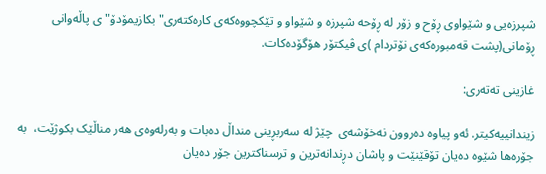شپرزەیی و شێواوی ڕۆح و زۆر لە ڕۆحە شپرزە و شێواو و تێکچووەکەی کارەکتەری"بکازیمۆدۆ"ی پاڵەوانی ڕۆمانی(پشت قەمبورەکەی نۆتردام )ی ڤیکتۆر هۆگۆدەکات.

غازینی تەتەری:

زیندانییەکیتر. ئەو پیاوە دەروون نەخۆشەی  چێژ لە سەربڕینی منداڵ دەبات و بەرلەوەی هەر مناڵێک بکوژێت،  بە جۆرەها شێوە دەیان تۆقێنێت و پاشان دڕندانەترین و ترسناکترین جۆر دەیان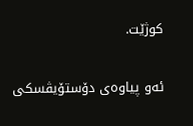کوژێت.

ئەو پیاوەی دۆستۆیڤسکی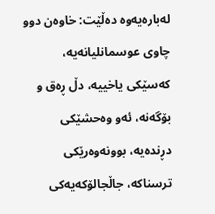لەبارەیەوە دەڵێت: خاوەن دوو چاوی عوسمانلیانەیە، کەسێکی یاخییە، دڵ ڕەق و بۆگەنە، ئەو وەحشێکی دڕندەیە، بوونەوەرێکی ترسناکە، جاڵجالۆکەیەکی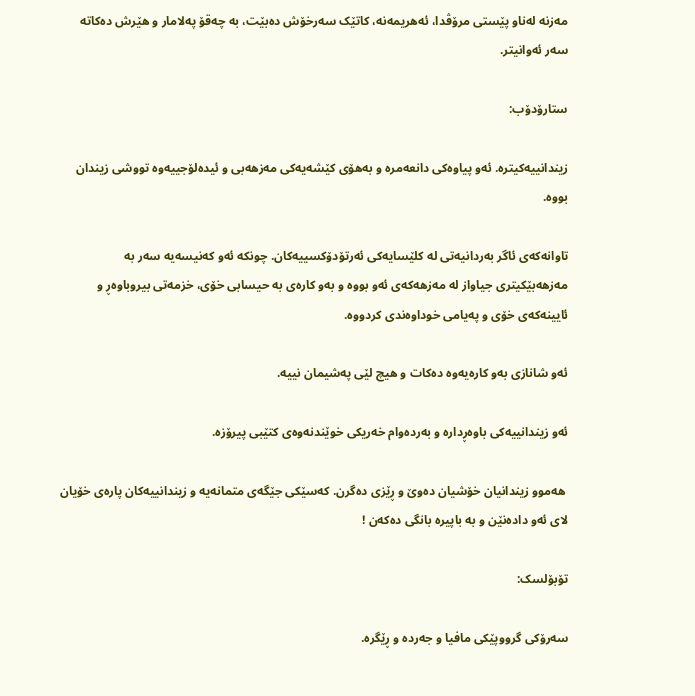مەزنە لەناو پێستی مرۆڤدا، ئەهریمەنە، کاتێک سەرخۆش دەبێت، بە چەقۆ پەلامار و هێرش دەکاتە سەر ئەوانیتر.

ستارۆدۆب:

زیندانییەکیترە. ئەو پیاوەکی دانعەمرە و بەهۆی کێشەیەکی مەزهەبی و ئیدەلۆجییەوە تووشی زیندان بووە.

تاوانەکەی ئاگر بەردانیەتی لە کلێسایەکی ئەرتۆدۆکسییەکان. چونکە ئەو کەنیسەیە سەر بە مەزهەبێکیتری جیاواز لە مەزهەکەی ئەو بووە و بەو کارەی بە حیسابی خۆی، خزمەتی بیروباوەڕ و ئایینەکەی خۆی و پەیامی خوداوەندی کردووە.

ئەو شانازی بەو کارەیەوە دەکات و هیچ لێی پەشیمان نییە.

ئەو زیندانییەکی باوەڕدارە و بەردەوام خەریکی خوێندنەوەی کتێبی پیرۆزە.

 هەموو زیندانیان خۆشیان دەوێ و ڕێزی دەگرن. کەسێکی جێگەی متمانەیە و زیندانییەکان پارەی خۆیان لای ئەو دادەنێن و بە باپیرە بانگی دەکەن !

تۆبۆلسک:

سەرۆکی گرووپێکی مافیا و جەردە و ڕێگرە.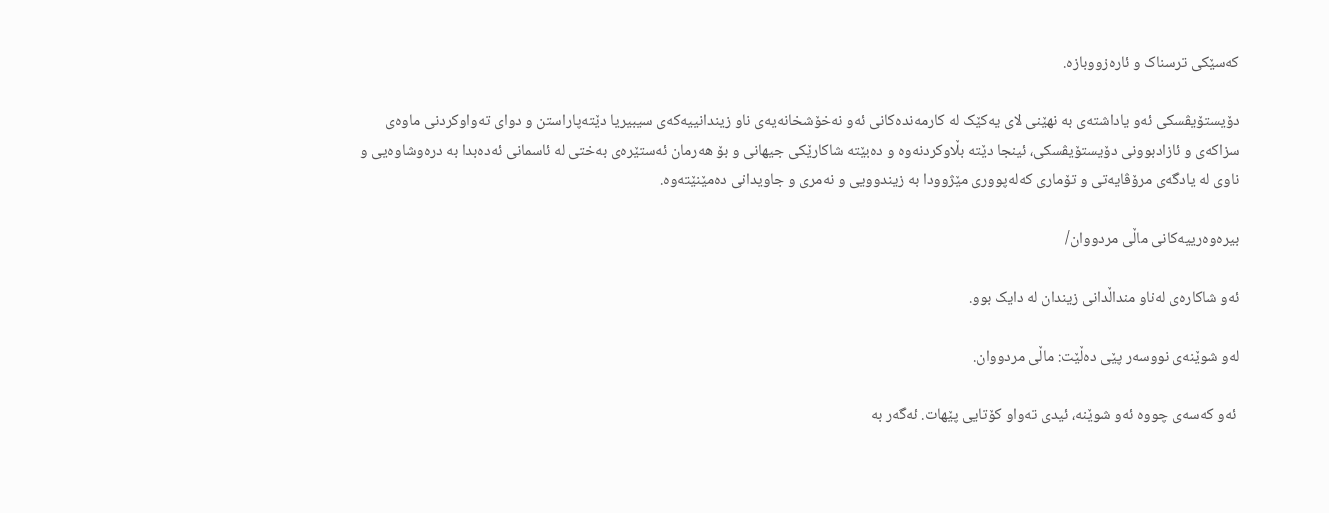کەسێکی ترسناک و ئارەزووبازە.

دۆیستۆیڤسکی ئەو یاداشتەی بە نهێنی لای یەکێک لە کارمەندەکانی ئەو نەخۆشخانەیەی ناو زیندانییەکەی سیبیریا دێتەپاراستن و دوای تەواوکردنی ماوەی سزاکەی و ئازادبوونی دۆیستۆیڤسکی، ئینجا دێتە بڵاوکردنەوە و دەبێتە شاکارێکی جیهانی و بۆ هەرمان ئەستێرەی بەختی لە ئاسمانی ئەدەبدا بە درەوشاوەیی و ناوی لە یادگەی مرۆڤایەتی و تۆماری کەلەپووری مێژوودا بە زیندوویی و نەمری و جاویدانی دەمێنێتەوە.

بیرەوەرییەکانی ماڵی مردووان/

ئەو شاکارەی لەناو منداڵدانی زیندان لە دایک بوو.

لەو شوێنەی نووسەر پێی دەڵێت: ماڵی مردووان.

 ئەو کەسەی چووە ئەو شوێنە، ئیدی تەواو کۆتایی پێهات. ئەگەر بە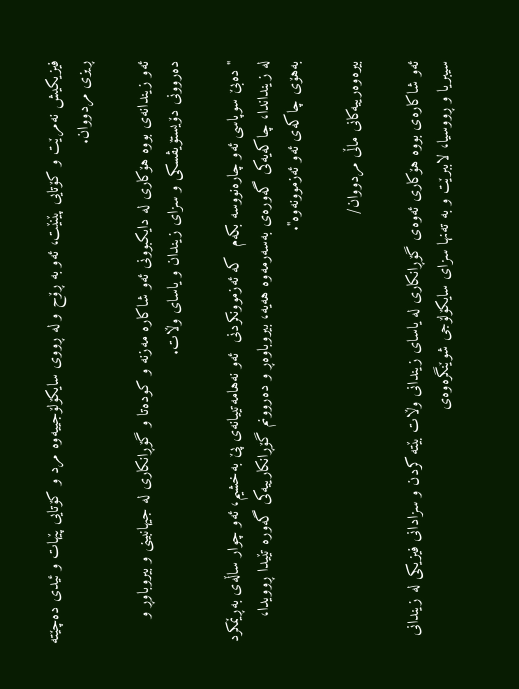فیزیکیش نەمرێت و کۆتایی پێنێت، ئەو بە ڕۆح و لە ڕووی سایکۆلۆجییەوە مرد و کۆتایی پێهات و ئیدی دەچێتە ڕیزی مردووان.

ئەو زیندانەی بووە هۆکاری لە دایکبوونی ئەو شاکارە مەزنە و کودەتا و گۆڕانکاری لە جیهانبینی و بیروباوڕ و دەروونی دۆیستۆیڤسکی و سزای زیندان و یاسای وڵات.

"دەبێ سوپاسی ئەو چارەنووسە بکەم  کە ئەزموونکردنی  ئەو نەهامەتییانەی پێ بەخشیم، ئەو چوار ساڵەی بەڕێمکرد لە زینداندا، چاکەیەکی گەورەی بەسەرمەوە هەیە، بیروباوەڕ و دەروونم گۆڕانکارییەکی گەورە تێیدا ڕوویدا، بەهۆی چاکەی ئەو ئەزموونەوە".

بیرەوەرییەکانی ماڵی مردووان/

ئەو شاکارەی بووە هۆکاری ئەوەی گۆڕانکاری لە یاسای زیندانی وڵات بێتە کردن و سزادانی فیزیکی لە زیندانی سیبریا و ڕووسیا، لاببرێت و بە تەنها سزای سایکۆلۆجی شوێنگرەوەی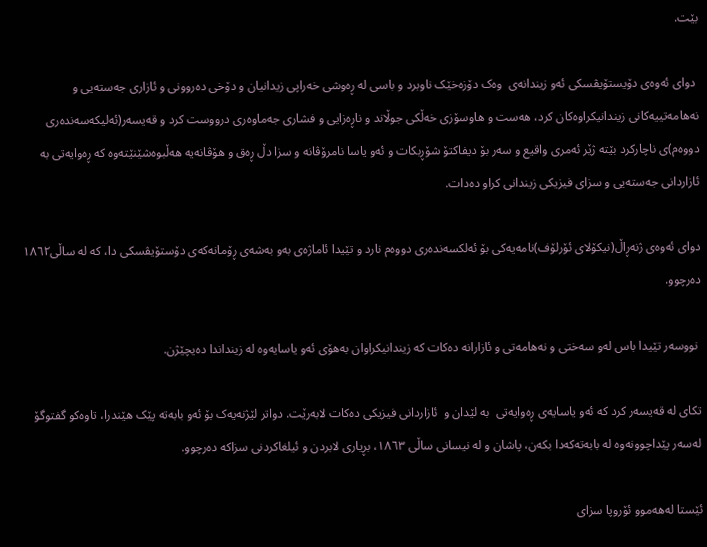بێت.

 دوای ئەوەی دۆیستۆیڤسکی ئەو زیندانەی  وەک دۆزەخێک ناوبرد و باسی لە ڕەوشی خەراپی زیدانیان و دۆخی دەروونی و ئازاری جەستەیی و نەهامەتییەکانی زیندانیکراوەکان کرد، هەست و هاوسۆزی خەڵکی جوڵاند و ناڕەزایی و فشاری جەماوەری درووست کرد و قەیسەر(ئەلیکەسەندەری دووەم)ی ناچارکرد بێتە ژێر ئەمری واقیع و سەر بۆ دیفاکتۆ شۆڕبکات و ئەو یاسا نامرۆڤانە و سزا دڵ ڕەق و هۆڤانەیە هەڵبوەشێنێتەوە کە ڕەوایەتی بە ئازاردانی جەستەیی و سزای فیزیکی زیندانی کراو دەدات.

دوای ئەوەی ژنەڕاڵ(نیکۆلای ئۆرلۆف)نامەیەکی بۆ ئەلکسەندەری دووەم نارد و تێیدا ئاماژەی بەو بەشەی ڕۆمانەکەی دۆستۆیڤسکی دا، کە لە ساڵی١٨٦٢ دەرچوو.

 نووسەر تێیدا باس لەو سەختی و نەهامەتی و ئازارانە دەکات کە زیندانیکراوان بەهۆی ئەو یاسایەوە لە زینداندا دەیچێژن.

تکای لە قەیسەر کرد کە ئەو یاسایەی ڕەوایەتی  بە لێدان و  ئازاردانی فیزیکی دەکات لابەرێت. دواتر لێژنەیەک بۆ ئەو بابەتە پێک هێندرا، تاوەکو گفتوگۆ لەسەر پێداچوونەوە لە بابەتەکەدا بکەن، پاشان و لە نیسانی ساڵی ١٨٦٣، بڕیاری لابردن و ئیلغاکردنی سزاکە دەرچوو.

ئێستا لەهەموو ئۆروپا سزای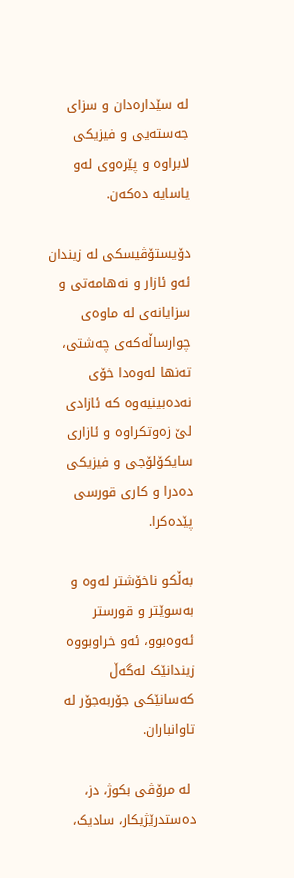لە سێدارەدان و سزای جەستەیی و فیزیکی لابراوە و پێرەوی لەو یاسایە دەکەن.

دۆیستۆڤیسکی لە زیندان ئەو ئازار و نەهامەتی و سزایانەی لە ماوەی چوارساڵەکەی چەشتی، تەنها لەوەدا خۆی نەدەبینیەوە کە ئازادی لێ زەوتکراوە و ئازاری سایکۆلۆجی و فیزیکی دەدرا و کاری قورسی پێدەکرا.

بەڵکو ناخۆشتر لەوە و بەسوێتر و قورستر ئەوەبوو، ئەو خراوبووە زیندانێک لەگەڵ کەسانێکی جۆربەجۆر لە تاوانباران.

 لە مرۆڤی بکوژ، دز، دەستدرێژیکار، سادیک،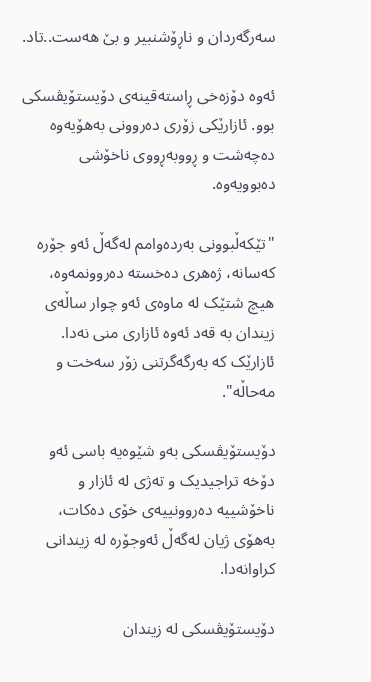سەرگەردان و ناڕۆشنبیر و بێ هەست..تاد.

ئەوە دۆزەخی ڕاستەقینەی دۆیستۆیڤسکی بوو. ئازارێکی زۆری دەروونی بەهۆیەوە دەچەشت و ڕووبەڕووی ناخۆشی  دەبوویەوە.

"تێکەڵبوونی بەردەوامم لەگەڵ ئەو جۆرە کەسانە، ژەهری دەخستە دەروونمەوە، هیچ شتێک لە ماوەی ئەو چوار ساڵەی زیندان بە قەد ئەوە ئازاری منی نەدا. ئازارێک کە بەرگەگرتنی زۆر سەخت و مەحاڵە".

دۆیستۆیڤسکی بەو شێوەیە باسی ئەو دۆخە تراجیدیک و تەژی لە ئازار و ناخۆشییە دەروونییەی خۆی دەکات، بەهۆی ژیان لەگەڵ ئەوجۆرە لە زیندانی کراوانەدا.

دۆیستۆیڤسکی لە زیندان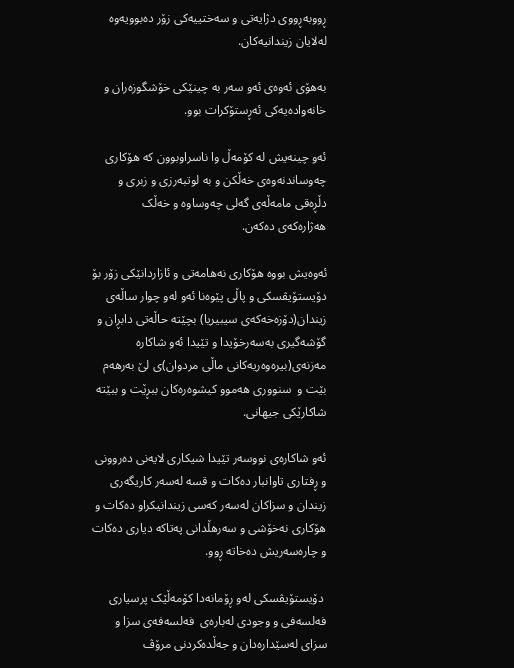ڕووبەڕووی دژایەتی و سەختییەکی زۆر دەبوویەوە لەلایان زیندانیەکان.

بەهۆی ئەوەی ئەو سەر بە چینێکی خۆشگوزەران و خانەوادەیەکی ئەڕستۆکرات بوو.

ئەو چینەیش لە کۆمەڵ وا ناسراوبوون کە هۆکاری چەوساندنەوەی خەڵکن و بە لوتبەرزی و زبری و دڵڕەقی مامەڵەی گەلی چەوساوە و خەڵک هەژارەکەی دەکەن.

ئەوەیش بووە هۆکاری نەهامەتی و ئازاردانێکی زۆر بۆ دۆیستۆیڤسکی و پاڵی پێوەنا ئەو لەو چوار ساڵەی زیندان(دۆزەخەکەی سیبیریا) بچێتە حاڵەتی دابڕان و گۆشەگیری بەسەرخۆیدا و تێیدا ئەو شاکارە مەزنەی(بیرەوەریەکانی ماڵی مردوان)ی لێ بەرهەم بێت و  سنووری هەموو کیشوەرەکان ببڕێت و ببێتە شاکارێکی جیهانی.

ئەو شاکارەی نووسەر تێیدا شیکاری لایەنی دەروونی و ڕفتاری تاوانبار دەکات و قسە لەسەر کاریگەری زیندان و سزاکان لەسەر کەسی زیندانیکراو دەکات و هۆکاری نەخۆشی و سەرهڵدانی پەتاکە دیاری دەکات و چارەسەریش دەخاتە ڕوو.

 دۆیستۆیڤسکی لەو ڕۆمانەدا کۆمەڵێک پرسیاری فەلسەفی و وجودی لەبارەی  فەلسەفەی سزا و سزای لەسێدارەدان و جەڵدەکردنی مرۆڤ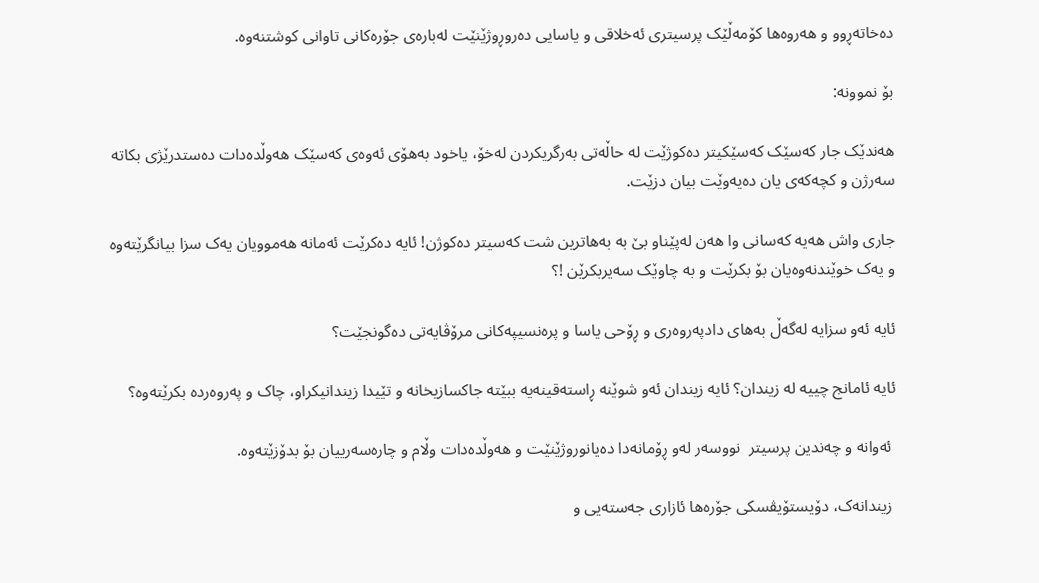دەخاتەڕوو و هەروەها کۆمەڵێک پرسیتری ئەخلاقی و یاسایی دەروڕوژێنێت لەبارەی جۆرەکانی تاوانی کوشتنەوە.

بۆ نموونە:

هەندێک جار کەسێک کەسێکیتر دەکوژێت لە حاڵەتی بەرگریکردن لەخۆ، یاخود بەهۆی ئەوەی کەسێک هەوڵدەدات دەستدرێژی بکاتە سەرژن و کچەکەی یان دەیەوێت بیان دزێت.

جاری واش هەیە کەسانی وا هەن لەپێناو بێ بە بەهاترین شت کەسیتر دەکوژن! ئایه دەکرێت ئەمانە هەموویان یەک سزا بیانگرێتەوە و یەک خوێندنەوەیان بۆ بکرێت و بە چاوێک سەیربکرێن !؟

ئایە ئەو سزایە لەگەڵ بەهای دادپەروەری و ڕۆحی یاسا و پرەنسیپەکانی مرۆڤایەتی دەگونجێت؟

ئایە ئامانج چییە لە زیندان؟ ئایه زیندان ئەو شوێنە ڕاستەقینەیە ببێتە جاکسازیخانە و تێیدا زیندانیکراو، چاک و پەروەردە بکرێتەوە؟

 ئەوانە و چەندین پرسیتر  نووسەر لەو ڕۆمانەدا دەیانوروژێنێت و هەوڵدەدات وڵام و چارەسەرییان بۆ بدۆزێتەوە.

 زیندانەک، دۆیستۆیڤسکی جۆرەها ئازاری جەستەیی و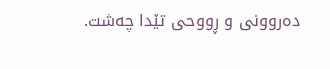دەروونی و ڕووحی تێدا چەشت.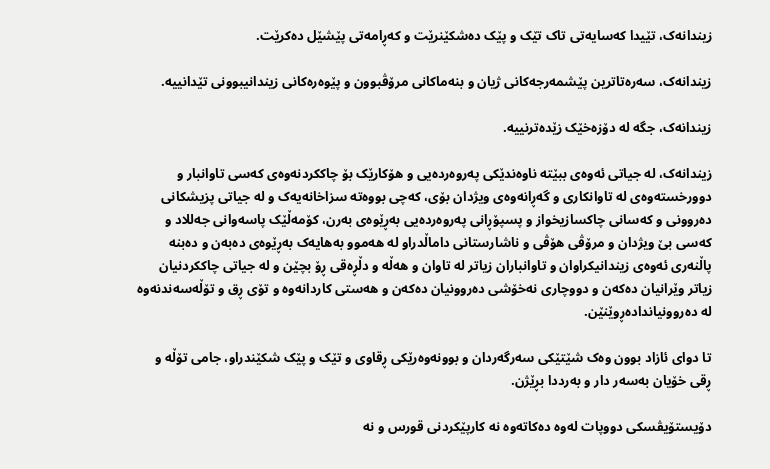زیندانەک، تێیدا کەسایەتی تاک تێک و پێک دەشکێنرێت و کەڕامەتی پێشێل دەکرێت.

زیندانەک، سەرەتاترین پێشمەرجەکانی ژیان و بنەماکانی مرۆڤبوون و پێوەرەکانی زیندانیبوونی تێدانییە.

زیندانەک، جگە لە دۆزەخێک زێدەترنییە.

زیندانەک، لە جیاتی ئەوەی ببێتە ناوەندێکی پەروەردەیی و هۆکارێک بۆ چاککردنەوەی کەسی تاوانبار و دوورخستەوەی لە تاوانکاری و گەڕانەوەی ویژدان بۆی، کەچی بووەتە سزاخانەیەک و لە جیاتی پزیشکانی دەروونی و کەسانی چاکسازیخواز و پسپۆڕانی پەروەردەیی بەڕێوەی بەرن، کۆمەڵێک پاسەوانی جەللاد و کەسی بێ ویژدان و مرۆڤی هۆڤی و ناشارستانی داماڵدراو لە هەموو بەهایەک بەڕێوەی دەبەن و دەبنە پاڵنەری ئەوەی زیندانیکراوان و تاوانباران زیاتر لە تاوان و هەڵە و دڵڕەقی ڕۆ بچێن و لە جیاتی چاککردنیان زیاتر وێرانیان دەکەن و دووچاری نەخۆشی دەروونیان دەکەن و هەستی کاردانەوە و تۆی ڕق و تۆڵەسەندنەوە لە دەروونیاندادەڕوێنێن.

تا دوای ئازاد بوون وەک شێتێکی سەرگەردان و بوونەوەرێکی ڕقاوی و تێک و پێک شکێندراو، جامی تۆڵە و ڕقی خۆیان بەسەر دار و بەرددا بڕێژن.

دۆیستۆیڤسکی دووپات لەوە دەکاتەوە نە کارپێکردنی قورس و نە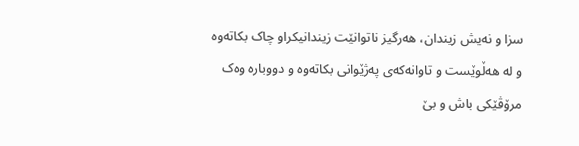سزا و نەیش زیندان، هەرگیز ناتوانێت زیندانیکراو چاک بکاتەوە و لە هەڵوێست و تاوانەکەی پەژێوانی بکاتەوە و دووبارە وەک مرۆڤێکی باش و بێ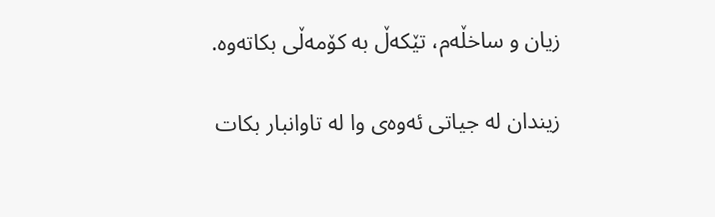زیان و ساخڵەم، تێکەڵ بە کۆمەڵی بکاتەوە.

زیندان لە جیاتی ئەوەی وا له تاوانبار بکات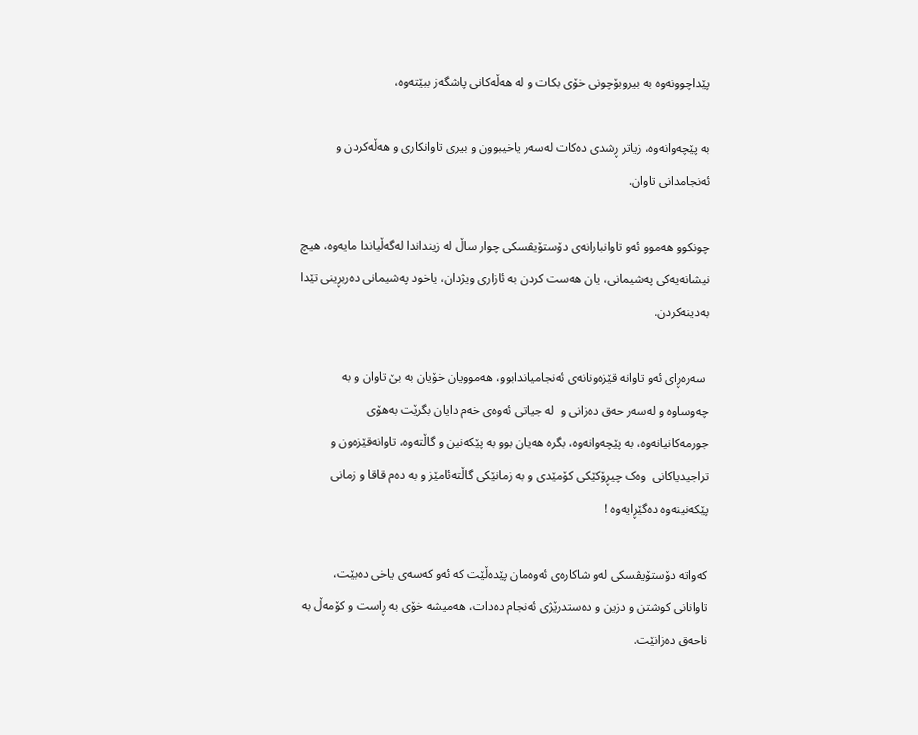پێداچوونەوە به بیروبۆچونی خۆی بکات و لە هەڵەکانی پاشگەز ببێتەوە،

بە پێچەوانەوە، زیاتر ڕشدی دەکات لەسەر یاخیبوون و بیری تاوانکاری و هەڵەکردن و ئەنجامدانی تاوان.

چونکوو هەموو ئەو تاوانبارانەی دۆستۆیڤسکی چوار ساڵ لە زینداندا لەگەڵیاندا مایەوە، هیچ نیشانەیەکی پەشیمانی، یان هەست کردن بە ئازاری ویژدان، یاخود پەشیمانی دەربڕینی تێدا بەدینەکردن.

 سەرەڕای ئەو تاوانە قێزەونانەی ئەنجامیاندابوو، هەموویان خۆیان بە بێ تاوان و بە چەوساوە و لەسەر حەق دەزانی و  لە جیاتی ئەوەی خەم دایان بگرێت بەهۆی جورمەکانیانەوە، بە پێچەوانەوە، بگرە هەیان بوو بە پێکەنین و گاڵتەوە، تاوانەقێزەون و تراجیدیاکانی  وەک چیڕۆکێکی کۆمێدی و بە زمانێکی گاڵتەئامێز و بە دەم قاقا و زمانی پێکەنینەوە دەگێڕایەوە !

کەواتە دۆستۆیڤسکی لەو شاکارەی ئەوەمان پێدەڵێت کە ئەو کەسەی یاخی دەبێت،  تاوانانی کوشتن و دزین و دەستدرێژی ئەنجام دەدات، هەمیشە خۆی بە ڕاست و کۆمەڵ بە ناحەق دەزانێت.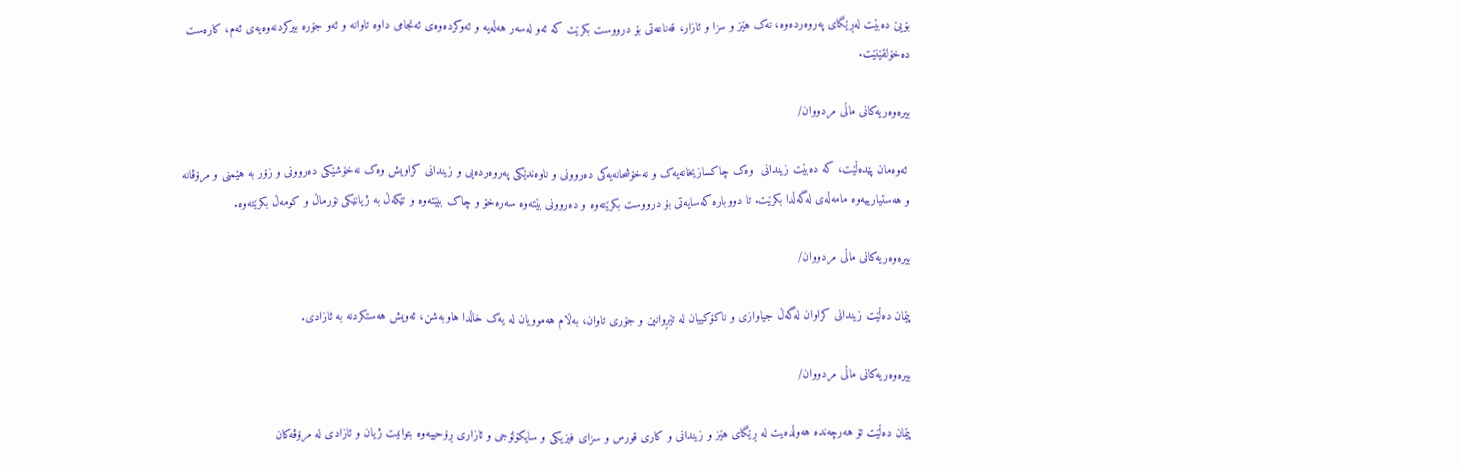بۆیێ دەبێت لەڕێگای پەروەردەوە، نەک هێز و سزا و ئازار، قەناعەتی بۆ درووست بکرێت کە ئەو لەسەر هەڵەیە و ئەوکردەوەی ئەنجامی داوە تاوانە و ئەو جۆره بیرکردنەوەیەی ئەم، کارەست دەخۆلقێنێت.

بیرەوەریەکانی ماڵی مردووان/

 ئەوەمان پێدەڵێت، کە دەبێت زیندانی  وەک چاکسازیخانەیەک و نەخۆشحانەیەکی دەروونی و ناوەندێکی پەروەردەیی و زیندانی کراویش وەک نەخۆشێکی دەروونی و زۆر بە هێمنی و مرۆڤانە و هەستیارییەوە مامەڵەی لەگەڵدا بکرێت. تا دووبارە کەسایەتی بۆ درووست بکرێتەوە و دەروونی بێتەوە سەرەخۆ و چاک ببێتەوە و تێکەڵ بە ژیانێکی نۆرماڵ و کومەڵ بکرێتەوە.

بیرەوەریەکانی ماڵی مردووان/

پێمان دەڵێت زیندانی کراوان لەگەڵ جیاوازی و ناکۆکییان لە تێڕوانین و جۆری تاوان، بەڵام هەموویان لە یەک خاڵدا هاوبەشن، ئەویش هەستکردنە بە ئازادی.

بیرەوەریەکانی ماڵی مردووان/

پێمان دەڵێت تۆ هەرچەندە هەوڵدەیت لە ڕێگای هێز و زیندانی و کاری قورس و سزای فیزیکی و سایکۆلۆجی و ئازاری ڕۆحییەوە بتوانیت ژیان و ئازادی لە مرۆڤەکان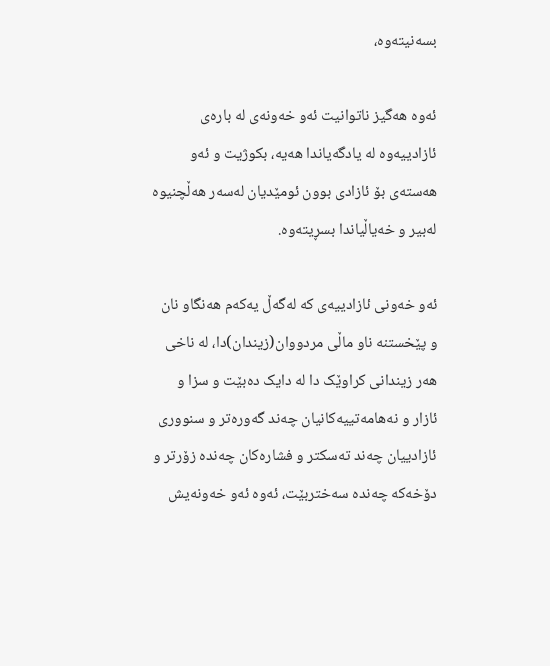بسەنیتەوە،

ئەوە هەگیز ناتوانیت ئەو خەونەی لە بارەی ئازادییەوە لە یادگەیاندا هەیە، بکوژیت و ئەو هەستەی بۆ ئازادی بوون ئومێدیان لەسەر هەڵچنیوە  لەبیر و خەیاڵیاندا بسڕیتەوە.

ئەو خەونی ئازادییەی کە لەگەڵ یەکەم هەنگاو نان و پێخستنە ناو ماڵی مردووان(زیندان)دا، لە ناخی هەر زیندانی کراوێک دا لە دایک دەبێت و سزا و ئازار و نەهامەتییەکانیان چەند گەورەتر و سنووری ئازادییان چەند تەسکتر و فشارەکان چەندە زۆرتر و دۆخەکە چەندە سەختربێت، ئەوە ئەو خەونەیش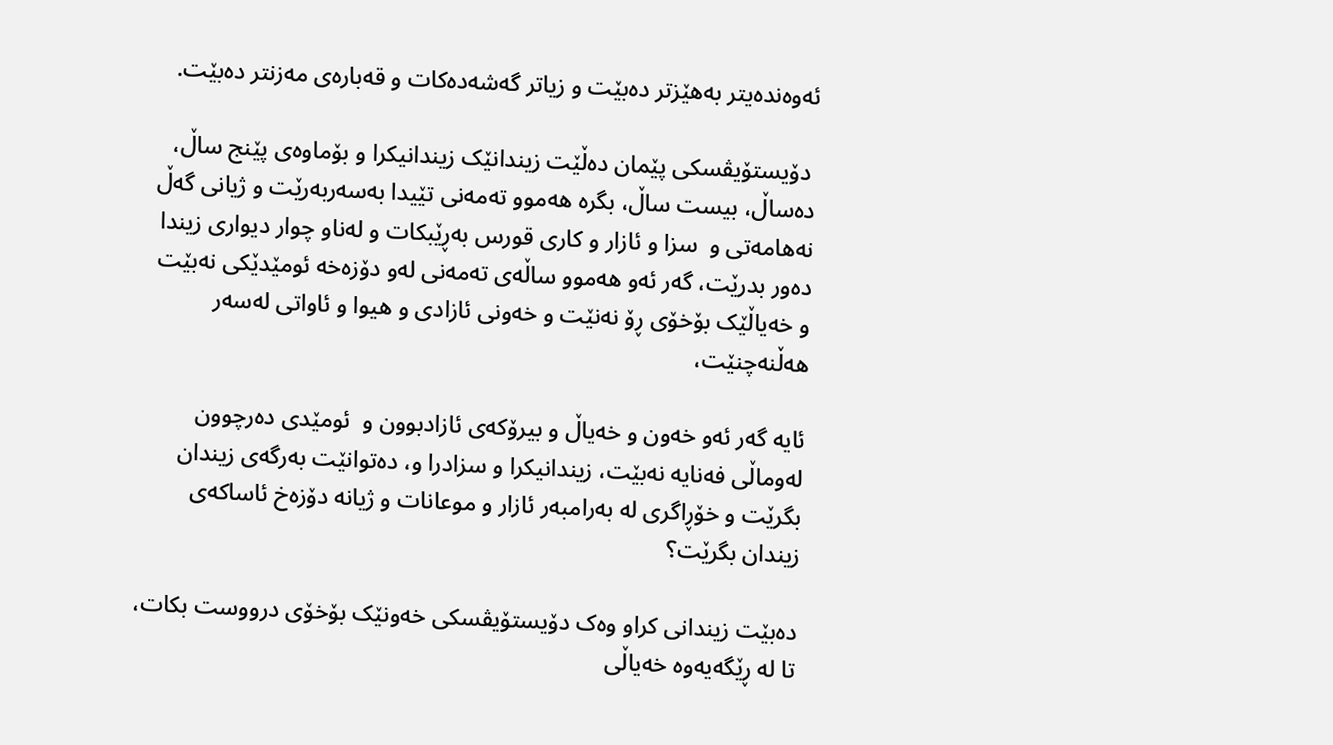ئەوەندەیتر بەهێزتر دەبێت و زیاتر گەشەدەکات و قەبارەی مەزنتر دەبێت.

 دۆیستۆیڤسکی پێمان دەڵێت زیندانێک زیندانیکرا و بۆماوەی پێنج ساڵ، دەساڵ، بیست ساڵ، بگرە هەموو تەمەنی تێیدا بەسەربەرێت و ژیانی گەڵ نەهامەتی و  سزا و ئازار و کاری قورس بەڕێبکات و لەناو چوار دیواری زیندا دەور بدرێت، گەر ئەو هەموو ساڵەی تەمەنی لەو دۆزەخە ئومێدێکی نەبێت و خەیاڵێک بۆخۆی ڕۆ نەنێت و خەونی ئازادی و هیوا و ئاواتی لەسەر هەڵنەچنێت،

ئایە گەر ئەو خەون و خەیاڵ و بیرۆکەی ئازادبوون و  ئومێدی دەرچوون لەوماڵی فەنایە نەبێت، زیندانیکرا و سزادرا و، دەتوانێت بەرگەی زیندان بگرێت و خۆڕاگری لە بەرامبەر ئازار و موعانات و ژیانە دۆزەخ ئاساکەی زیندان بگرێت؟

دەبێت زیندانی کراو وەک دۆیستۆیڤسکی خەونێک بۆخۆی درووست بکات، تا لە ڕێگەیەوە خەیاڵی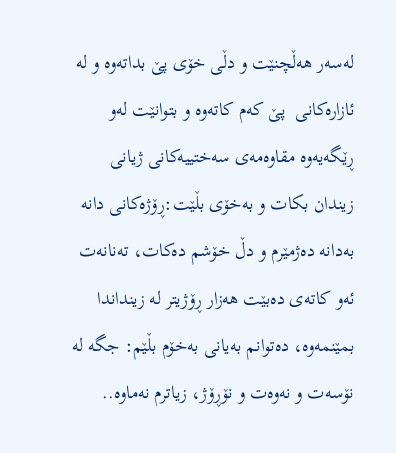لەسەر هەڵچنێت و دڵی خۆی پێ بداتەوە و لە ئازارەکانی  پێ کەم کاتەوە و بتوانێت لەو ڕێگەیەوە مقاوەمەی سەختییەکانی ژیانی زیندان بکات و بەخۆی بڵێت:ڕۆژەکانی دانە بەدانە دەژمێرم و دڵ خۆشم دەکات، تەنانەت ئەو کاتەی دەبێت هەزار ڕۆژیتر لە زینداندا بمێنمەوە، دەتوانم بەیانی بەخۆم بڵێم: جگە لە نۆسەت و نەوەت و نۆڕۆژ، زیاترم نەماوە..